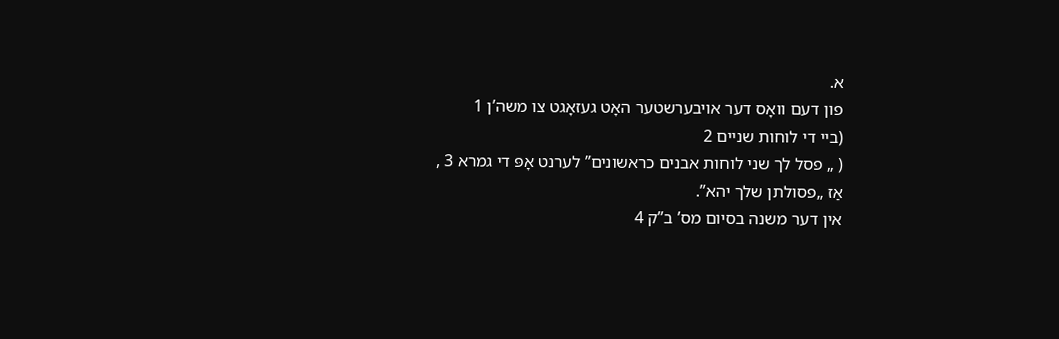א.
פון דעם וואָס דער אויבערשטער האָט געזאָגט צו משה’ן 1
(ביי די לוחות שניים 2
( „ פסל לך שני לוחות אבנים כראשונים” לערנט אָפּ די גמרא 3 ,
אַז „פסולתן שלך יהא”.
אין דער משנה בסיום מס’ ב”ק 4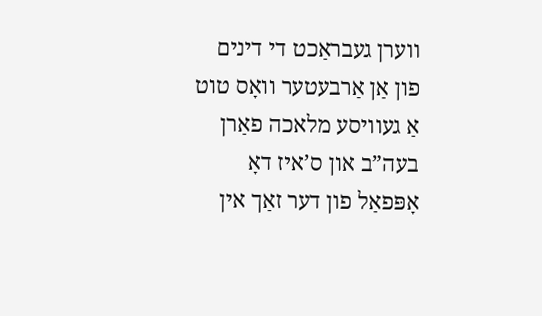ווערן געבראַכט די דינים פון אַן אַרבעטער וואָס טוט אַ געוויסע מלאכה פאַרן בעה”ב און ס’איז דאָ אָפּפאַל פון דער זאַך אין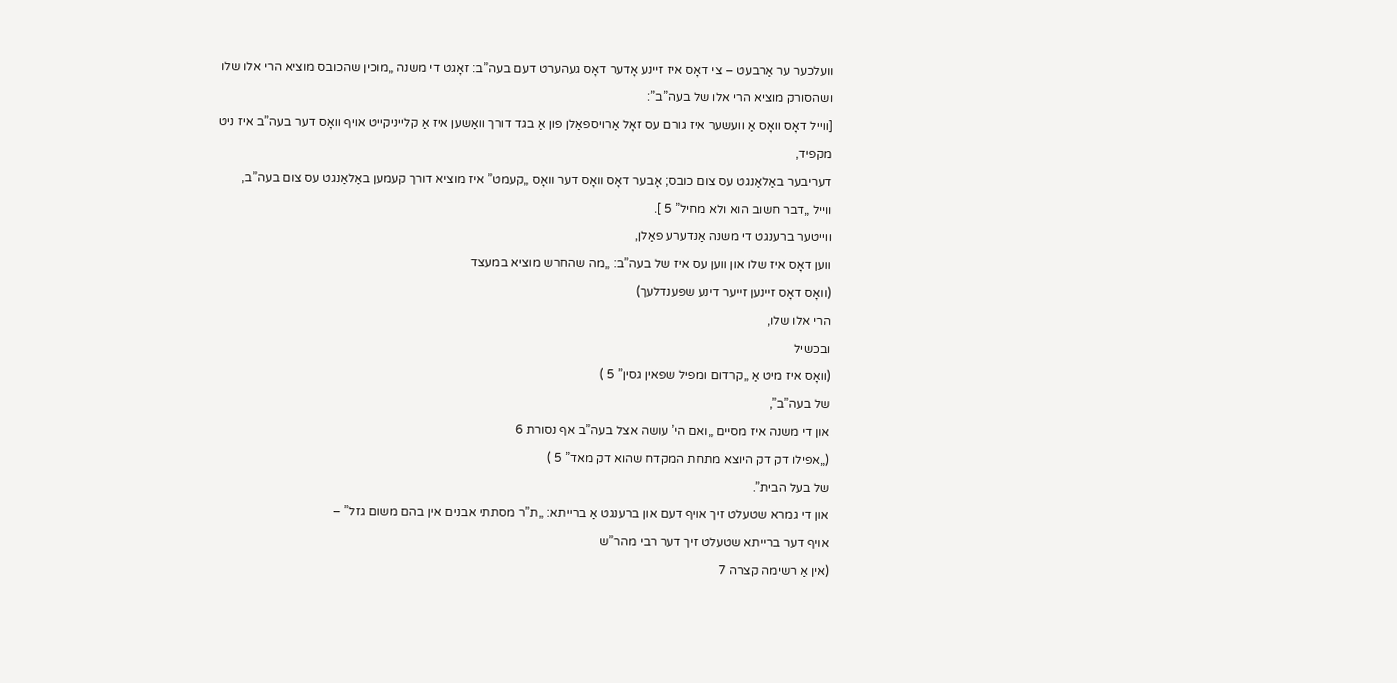וועלכער ער אַרבעט – צי דאָס איז זיינע אָדער דאָס געהערט דעם בעה”ב: זאָגט די משנה „מוכין שהכובס מוציא הרי אלו שלו ושהסורק מוציא הרי אלו של בעה”ב”:
[ווייל דאָס וואָס אַ וועשער איז גורם עס זאָל אַרויספאַלן פון אַ בגד דורך וואַשען איז אַ קלייניקייט אויף וואָס דער בעה”ב איז ניט מקפיד,
דעריבער באַלאַנגט עס צום כובס; אָבער דאָס וואָס דער וואָס „קעמט” איז מוציא דורך קעמען באַלאַנגט עס צום בעה”ב,
ווייל „דבר חשוב הוא ולא מחיל” 5 ].
ווייטער ברענגט די משנה אַנדערע פאַלן,
ווען דאָס איז שלו און ווען עס איז של בעה”ב: „מה שהחרש מוציא במעצד
(וואָס דאָס זיינען זייער דינע שפּענדלעך)
הרי אלו שלו,
ובכשיל
(וואָס איז מיט אַ „קרדום ומפיל שפאין גסין” 5 )
של בעה”ב”,
און די משנה איז מסיים „ואם הי’ עושה אצל בעה”ב אף נסורת 6
(„אפילו דק דק היוצא מתחת המקדח שהוא דק מאד” 5 )
של בעל הבית”.
און די גמרא שטעלט זיך אויף דעם און ברענגט אַ ברייתא: „ת”ר מסתתי אבנים אין בהם משום גזל” –
אויף דער ברייתא שטעלט זיך דער רבי מהר”ש
(אין אַ רשימה קצרה 7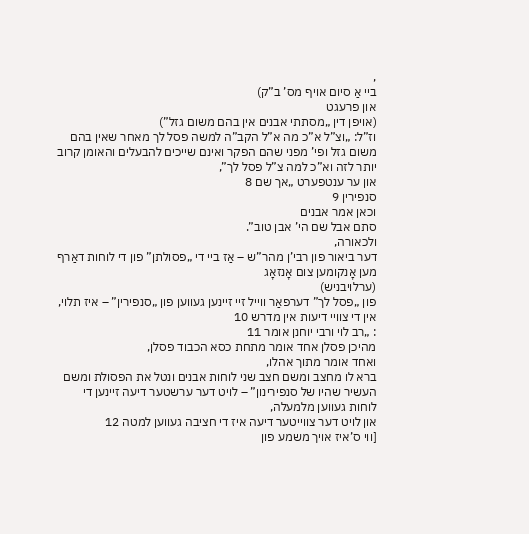,
ביי אַ סיום אויף מס’ ב”ק)
און פרעגט
(אויפן דין „מסתתי אבנים אין בהם משום גזל”)
וז”ל: „וצ”ל א”כ מה א”ל הקב”ה למשה פסל לך מאחר שאין בהם משום גזל ופי’ מפני שהם הפקר ואינם שייכים להבעלים והאומן קרוב יותר לזה וא”כ למה צ”ל פסל לך”,
און ער ענטפערט „אך שם 8
סנפירין 9
וכאן אמר אבנים
סתם אבל שם הי’ אבן טוב”.
ולכאורה,
דער ביאור פון רבי’ן מהר”ש – אַז ביי די „פסולתן” פון די לוחות דאַרף מען אָנקומען צום אָנזאָג
(ערלויבניש)
פון „פסל לך” דערפאַר ווייל זיי זיינען געווען פון „סנפירין” – איז תלוי,
אין די צוויי דיעות אין מדרש 10
: „רב לוי ורבי יוחנן אומר 11
מהיכן פסלן אחד אומר מתחת כסא הכבוד פסלן,
ואחד אומר מתוך אהלו,
ברא לו מחצב ומשם חצב שני לוחות אבנים ונטל את הפסולת ומשם העשיר שהיו של סנפירינון” – לויט דער ערשטער דיעה זיינען די לוחות געווען מלמעלה,
און לויט דער צווייטער דיעה איז די חציבה געווען למטה 12
[ווי ס’איז אויך משמע פון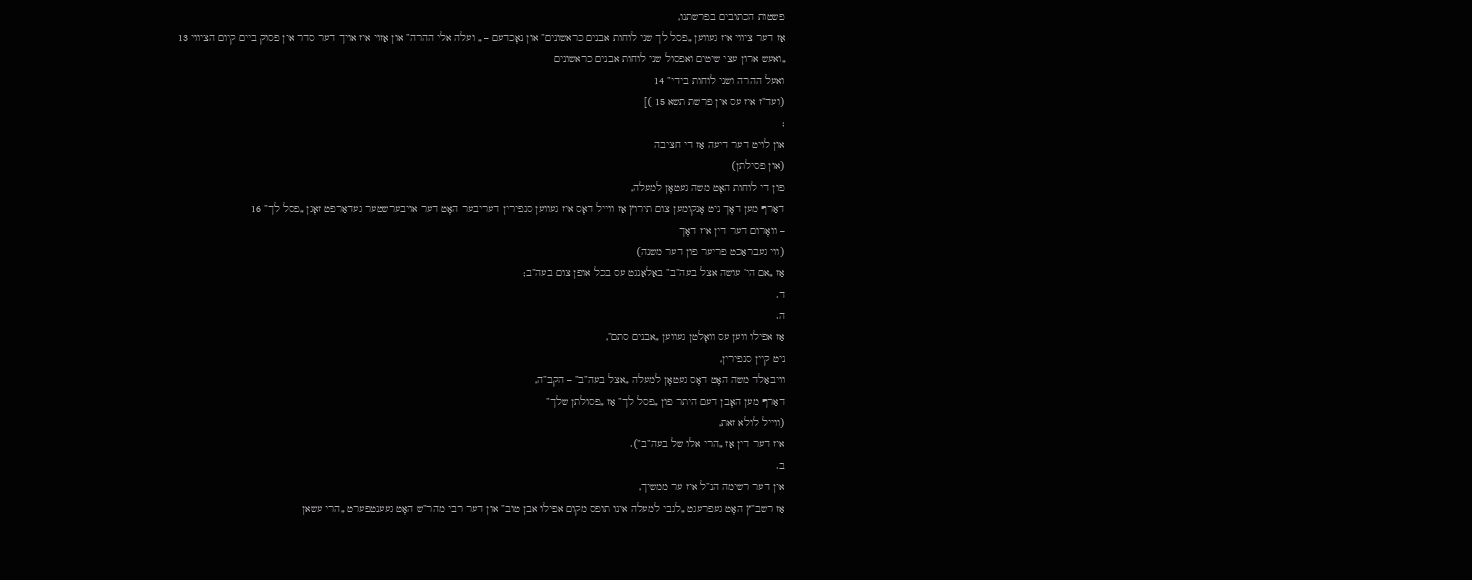פשטות הכתובים בפרשתנו,
אַז דער ציווי איז געווען „פסל לך שני לוחות אבנים כראשונים” און נאָכדעם – „ ועלה אלי ההרה” און אַזוי איז אויך דער סדר אין פסוק ביים קיום הציווי 13
„ואעש ארון עצי שיטים ואפסול שני לוחות אבנים כראשונים
ואעל ההרה ושני לוחות בידי” 14
(ועד”ז איז עס אין פרשת תשא 15 )]
;
און לויט דער דיעה אַז די חציבה
(און פסילתן)
פון די לוחות האָט משה געטאָן למעלה,
דאַרף מען דאָך ניט אָנקומען צום תירוץ אַז ווייל דאָס איז געווען סנפירין דעריבער האָט דער אויבערשטער געדאַרפט זאָגן „פסל לך” 16
– וואָרום דער דין איז דאָך
(ווי געבראַכט פריער פון דער משנה)
אַז „אם הי’ עושה אצל בעה”ב” באַלאַנגט עס בכל אופן צום בעה”ב;
ד.
ה.
אַז אפילו ווען עס וואָלטן געווען „אבנים סתם”,
ניט קיין סנפירין,
וויבאַלד משה האָט דאָס געטאָן למעלה „אצל בעה”ב” – הקב”ה,
דאַרף מען האָבן דעם היתר פון „פסל לך” אַז „פסולתן שלך”
(ווייל לולא זאת,
איז דער דין אַז „הרי אלו של בעה”ב”).
ב.
אין דער רשימה הנ”ל איז ער ממשיך,
אַז רשב”ץ האָט געפרעגט „לגבי למעלה אינו תופס מקום אפילו אבן טוב” און דער רבי מהר”ש האָט געענטפערט „הרי עשאן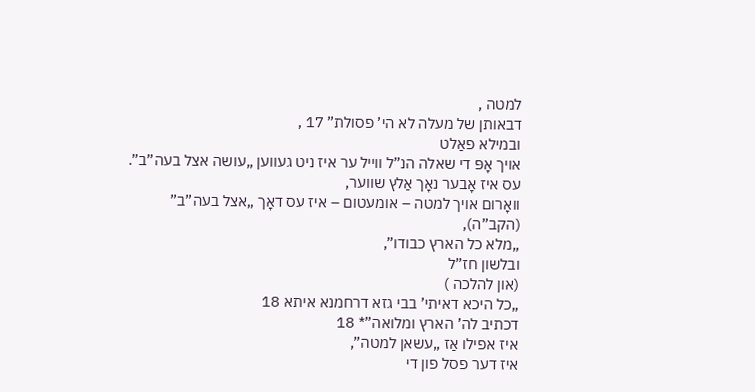למטה ,
דבאותן של מעלה לא הי’ פסולת” 17 ,
ובמילא פאַלט
אויך אָפּ די שאלה הנ”ל ווייל ער איז ניט געווען „עושה אצל בעה”ב”.
עס איז אָבער נאָך אַלץ שווער,
וואָרום אויך למטה – אומעטום – איז עס דאָך „אצל בעה”ב”
(הקב”ה),
„מלא כל הארץ כבודו”,
ובלשון חז”ל
(און להלכה )
„כל היכא דאיתי’ בבי גזא דרחמנא איתא 18
דכתיב לה’ הארץ ומלואה”* 18
איז אפילו אַז „עשאן למטה”,
איז דער פסל פון די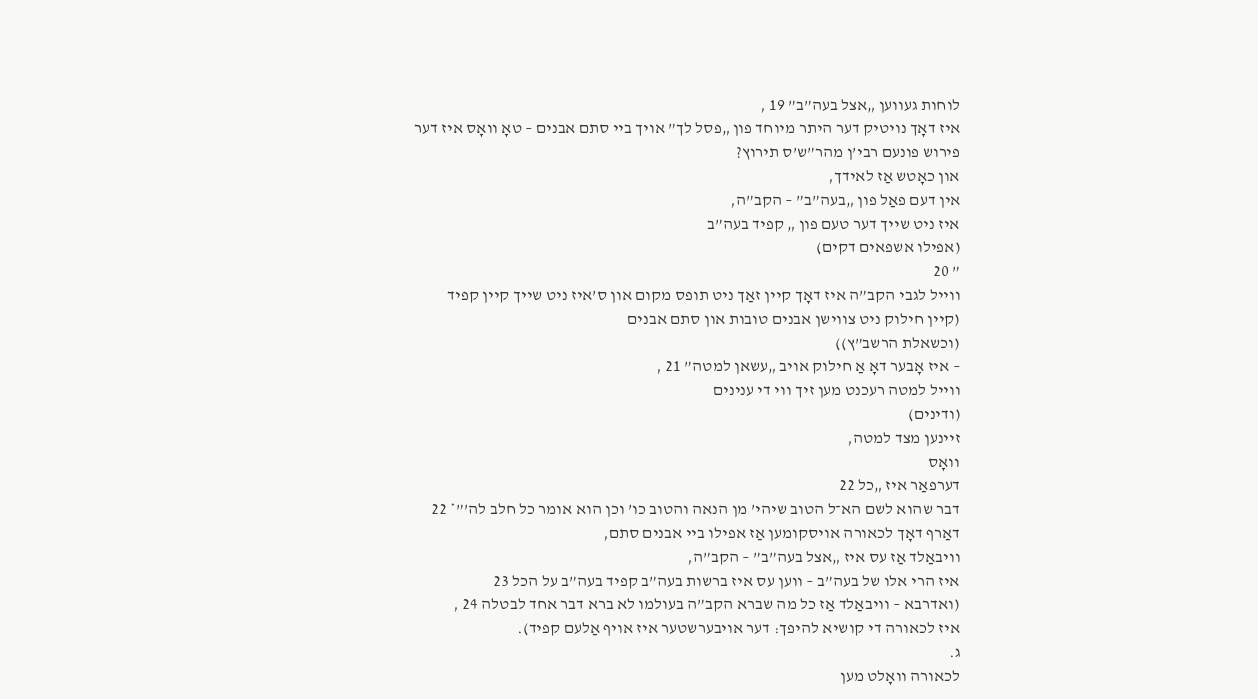לוחות געווען „אצל בעה”ב” 19 ,
איז דאָך נויטיק דער היתר מיוחד פון „פסל לך” אויך ביי סתם אבנים – טאָ וואָס איז דער פירוש פונעם רבי’ן מהר”ש’ס תירוץ?
און כאָטש אַז לאידך,
אין דעם פאַל פון „בעה”ב” – הקב”ה,
איז ניט שייך דער טעם פון „ קפיד בעה”ב
(אפילו אשפאים דקים)
” 20
ווייל לגבי הקב”ה איז דאָך קיין זאַך ניט תופס מקום און ס’איז ניט שייך קיין קפיד
(קיין חילוק ניט צווישן אבנים טובות און סתם אבנים
(וכשאלת הרשב”ץ))
– איז אָבער דאָ אַ חילוק אויב „עשאן למטה” 21 ,
ווייל למטה רעכנט מען זיך ווי די ענינים
(ודינים)
זיינען מצד למטה,
וואָס
דערפאַר איז „כל 22
דבר שהוא לשם הא־ל הטוב שיהי’ מן הנאה והטוב כו’ וכן הוא אומר כל חלב לה’”* 22
דאַרף דאָך לכאורה אויסקומען אַז אפילו ביי אבנים סתם,
וויבאַלד אַז עס איז „אצל בעה”ב” – הקב”ה,
איז הרי אלו של בעה”ב – ווען עס איז ברשות בעה”ב קפיד בעה”ב על הכל 23
(ואדרבא – וויבאַלד אַז כל מה שברא הקב”ה בעולמו לא ברא דבר אחד לבטלה 24 ,
איז לכאורה די קושיא להיפך: דער אויבערשטער איז אויף אַלעם קפיד).
ג.
לכאורה וואָלט מען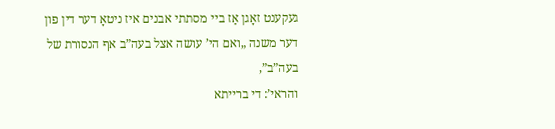געקענט זאָגן אַז ביי מסתתי אבנים איז ניטאָ דער דין פון דער משנה „ואם הי’ עושה אצל בעה”ב אף הנסורת של בעה”ב”,
והראי’: די ברייתא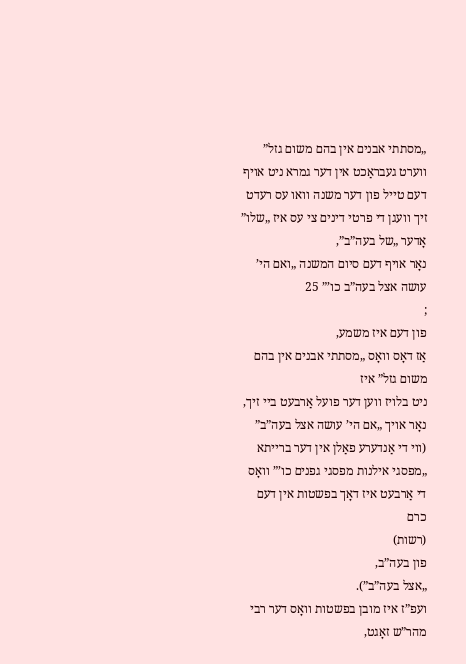„מסתתי אבנים אין בהם משום גזל” ווערט געבראַכט אין דער גמרא ניט אויף דעם טייל פון דער משנה וואו עס רעדט זיך וועגן די פרטי דינים צי עס איז „שלו” אָדער „של בעה”ב”,
נאָר אויף דעם סיום המשנה „ואם הי’ עושה אצל בעה”ב כו’” 25
;
פון דעם איז משמע,
אַז דאָס וואָס „מסתתי אבנים אין בהם משום גזל” איז
ניט בלויז ווען דער פועל אַרבעט ביי זיך,
נאָר אויך „אם הי’ עושה אצל בעה”ב”
(ווי די אַנדערע פאַלן אין דער ברייתא „מפסגי אילנות מפסגי גפנים כו’” וואָס די אַרבעט איז דאָך בפשטות אין דעם כרם
(רשות)
פון בעה”ב,
„אצל בעה”ב”).
ועפ”ז איז מובן בפשטות וואָס דער רבי מהר”ש זאָגט,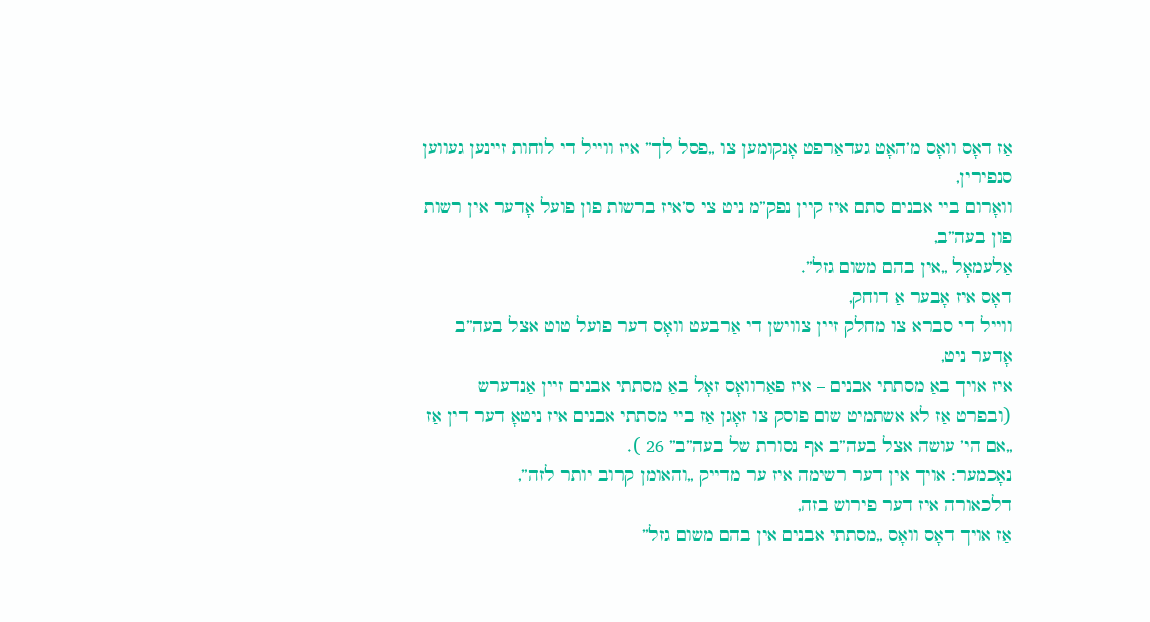אַז דאָס וואָס מ’האָט געדאַרפט אָנקומען צו „פסל לך” איז ווייל די לוחות זיינען געווען סנפירין,
וואָרום ביי אבנים סתם איז קיין נפק”מ ניט צי ס’איז ברשות פון פועל אָדער אין רשות פון בעה”ב,
אַלעמאָל „אין בהם משום גזל”.
דאָס איז אָבער אַ דוחק,
ווייל די סברא צו מחלק זיין צווישן די אַרבעט וואָס דער פועל טוט אצל בעה”ב אָדער ניט,
איז אויך באַ מסתתי אבנים – איז פאַרוואָס זאָל באַ מסתתי אבנים זיין אַנדערש
(ובפרט אַז לא אשתמיט שום פוסק צו זאָגן אַז ביי מסתתי אבנים איז ניטאָ דער דין אַז „אם הי’ עושה אצל בעה”ב אף נסורת של בעה”ב” 26 ).
נאָכמער: אויך אין דער רשימה איז ער מדייק „והאומן קרוב יותר לזה”,
דלכאורה איז דער פירוש בזה,
אַז אויך דאָס וואָס „מסתתי אבנים אין בהם משום גזל”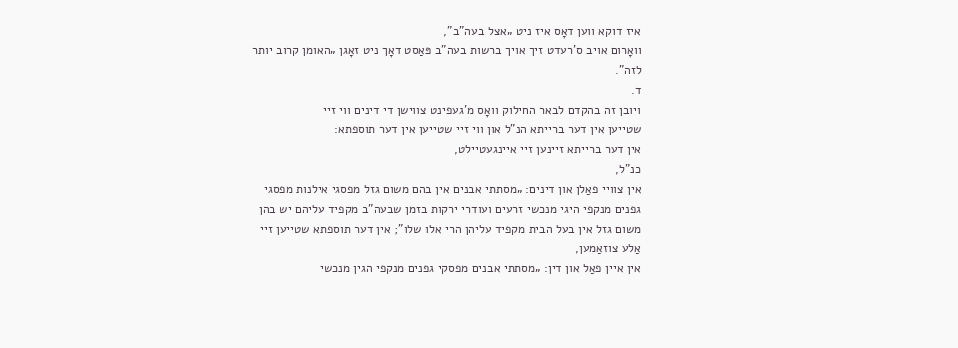איז דוקא ווען דאָס איז ניט „אצל בעה”ב”,
וואָרום אויב ס’רעדט זיך אויך ברשות בעה”ב פּאַסט דאָך ניט זאָגן „האומן קרוב יותר לזה”.
ד.
ויובן זה בהקדם לבאר החילוק וואָס מ’געפינט צווישן די דינים ווי זיי
שטייען אין דער ברייתא הנ”ל און ווי זיי שטייען אין דער תוספתא:
אין דער ברייתא זיינען זיי איינגעטיילט,
כנ”ל,
אין צוויי פאַלן און דינים: „מסתתי אבנים אין בהם משום גזל מפסגי אילנות מפסגי גפנים מנקפי היגי מנכשי זרעים ועודרי ירקות בזמן שבעה”ב מקפיד עליהם יש בהן משום גזל אין בעל הבית מקפיד עליהן הרי אלו שלו”; אין דער תוספתא שטייען זיי אַלע צוזאַמען,
אין איין פאַל און דין: „מסתתי אבנים מפסקי גפנים מנקפי הגין מנכשי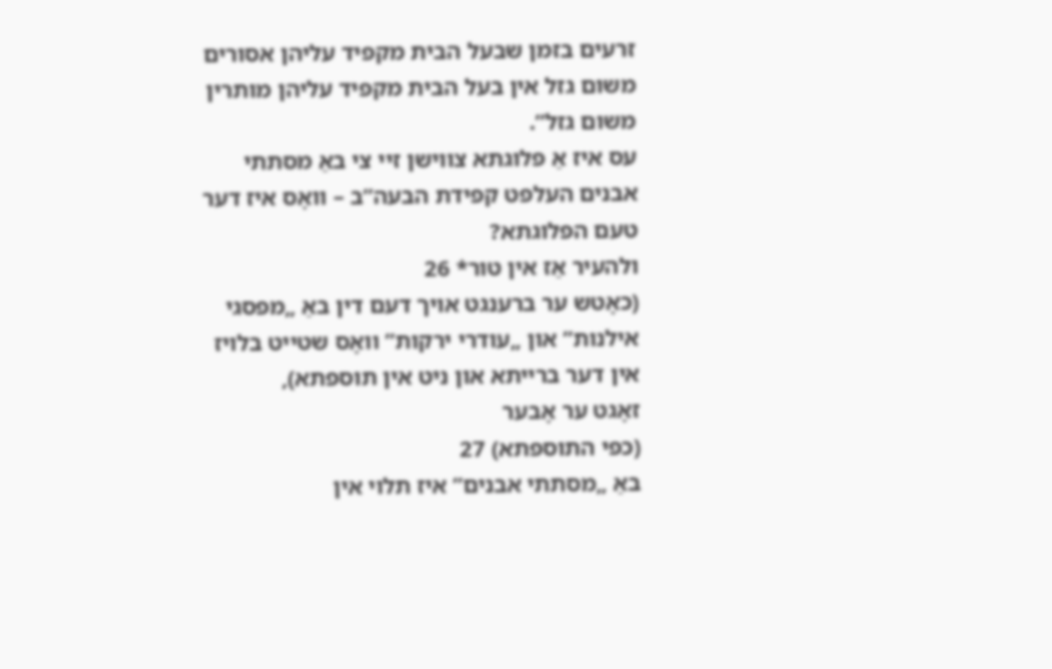זרעים בזמן שבעל הבית מקפיד עליהן אסורים משום גזל אין בעל הבית מקפיד עליהן מותרין משום גזל”.
עס איז אַ פלוגתא צווישן זיי צי באַ מסתתי אבנים העלפט קפידת הבעה”ב – וואָס איז דער טעם הפלוגתא?
ולהעיר אַז אין טור* 26
(כאָטש ער ברענגט אויך דעם דין באַ „מפסגי אילנות” און „עודרי ירקות” וואָס שטייט בלויז אין דער ברייתא און ניט אין תוספתא),
זאָגט ער אָבער
(כפי התוספתא) 27
באַ „מסתתי אבנים” איז תלוי אין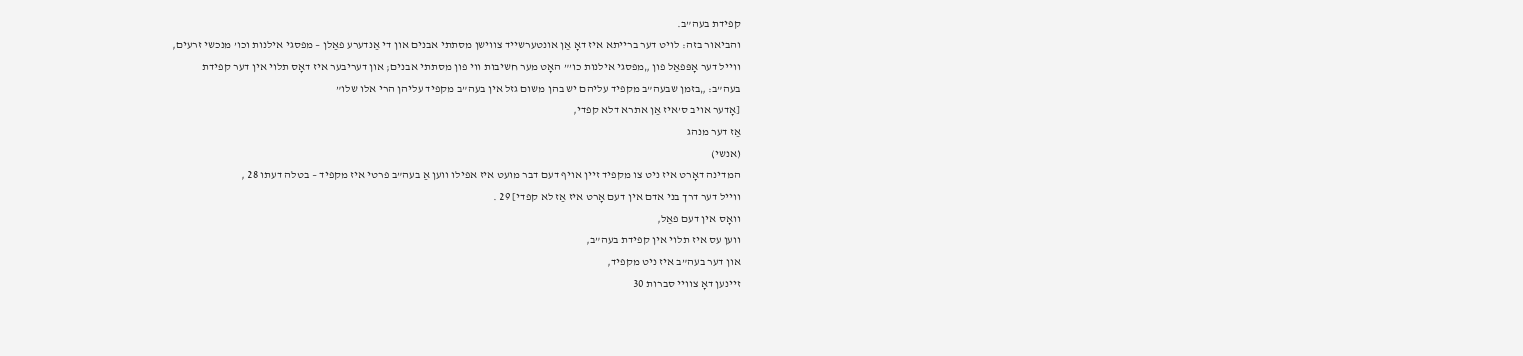קפידת בעה”ב.
והביאור בזה: לויט דער ברייתא איז דאָ אַן אונטערשייד צווישן מסתתי אבנים און די אַנדערע פאַלן – מפסגי אילנות וכו’ מנכשי זרעים,
ווייל דער אָפּפאַל פון „מפסגי אילנות כו’” האָט מער חשיבות ווי פון מסתתי אבנים; און דעריבער איז דאָס תלוי אין דער קפידת
בעה”ב: „בזמן שבעה”ב מקפיד עליהם יש בהן משום גזל אין בעה”ב מקפיד עליהן הרי אלו שלו”
[אָדער אויב ס’איז אַן אתרא דלא קפדי,
אַז דער מנהג
(אנשי)
המדינה דאָרט איז ניט צו מקפיד זיין אויף דעם דבר מועט איז אפילו ווען אַ בעה”ב פרטי איז מקפיד – בטלה דעתו 28 ,
ווייל דער דרך בני אדם אין דעם אָרט איז אַז לא קפדי] 29 .
וואָס אין דעם פאַל,
ווען עס איז תלוי אין קפידת בעה”ב,
און דער בעה”ב איז ניט מקפיד,
זיינען דאָ צוויי סברות 30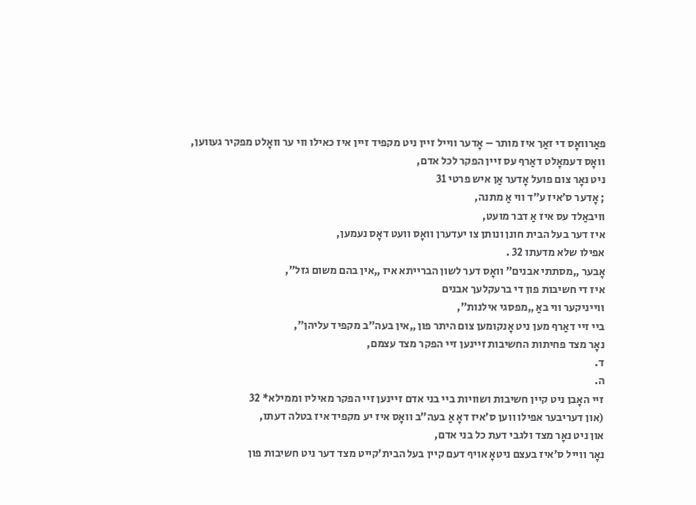פאַרוואָס די זאַך איז מותר – אָדער ווייל זיין ניט מקפיד זיין איז כאילו ווי ער וואָלט מפקיר געווען,
וואָס דעמאָלט דאַרף עס זיין הפקר לכל אדם,
ניט נאָר צום פועל אָדער אַן איש פרטי 31
; אָדער ס’איז ע”ד ווי אַ מתנה,
וויבאַלד עס איז אַ דבר מועט,
איז דער בעל הבית חונן ונותן צו יעדערן וואָס וועט דאָס נעמען,
אפילו שלא מדעתו 32 .
אָבער „מסתתי אבנים” וואָס דער לשון הברייתא איז „אין בהם משום גזל”,
איז די חשיבות פון די ברעקלעך אבנים
ווייניקער ווי באַ „מפסגי אילנות”,
ביי זיי דאַרף מען ניט אָנקומען צום היתר פון „אין בעה”ב מקפיד עליהן”,
נאָר מצד פחיתות החשיבות זיינען זיי הפקר מצד עצמם,
ד.
ה.
זיי האָבן ניט קיין חשיבות ושוויות ביי בני אדם זיינען זיי הפקר מאיליו וממילא* 32
(און דעריבער אפילו ווען ס’איז דאָ אַ בעה”ב וואָס איז יע מקפיד איז בטלה דעתו,
און ניט נאָר מצד ולגבי דעת כל בני אדם,
נאָר ווייל ס’איז בעצם ניטאָ אויף דעם קיין בעל הבית’קייט מצד דער ניט חשיבות פון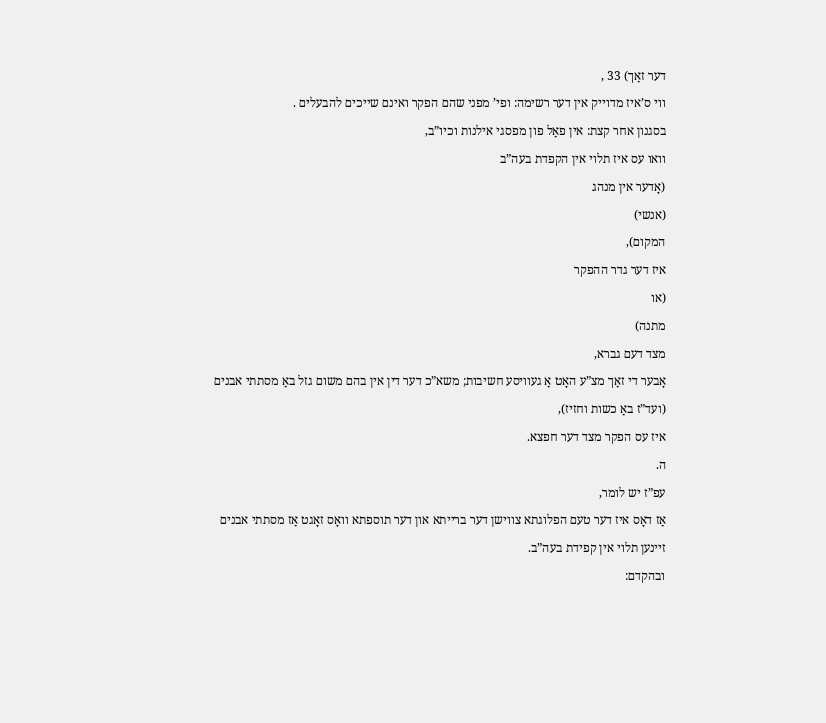דער זאַך) 33 ,
ווי ס’איז מדוייק אין דער רשימה: ופי’ מפני שהם הפקר ואינם שייכים להבעלים .
בסגנון אחר קצת: אין פאַל פון מפסגי אילנות וכיו”ב,
וואו עס איז תלוי אין הקפדת בעה”ב
(אָדער אין מנהג
(אנשי)
המקום),
איז דער גדר ההפקר
(או
מתנה)
מצד דעם גברא,
אָבער די זאַך מצ”ע האָט אַ געוויסע חשיבות; משא”כ דער דין אין בהם משום גזל באַ מסתתי אבנים
(ועד”ז באַ כשות וחזיז),
איז עס הפקר מצד דער חפצא.
ה.
עפ”ז יש לומר,
אַז דאָס איז דער טעם הפלוגתא צווישן דער ברייתא און דער תוספתא וואָס זאָגט אַז מסתתי אבנים זיינען תלוי אין קפידת בעה”ב.
ובהקדם: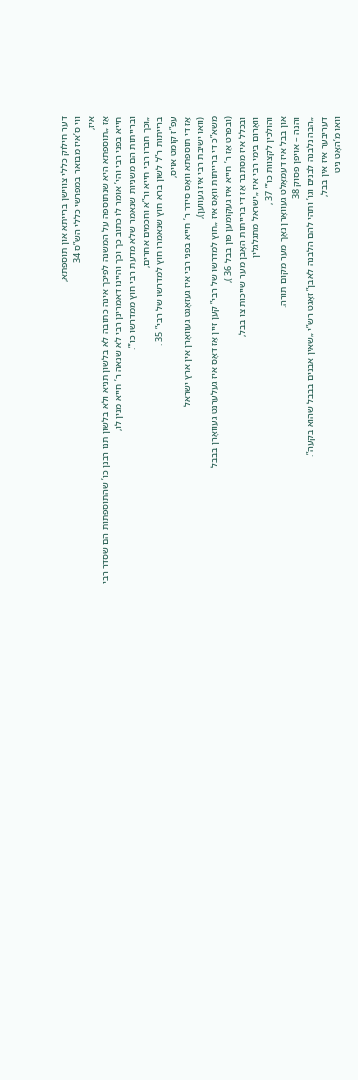דער חילוק כללי צווישן ברייתא און תוספתא,
ווי ס’איז מבואר במפרשי כללי הש”ס 34
איז,
אַז „תוספתא היא שנתוספה על המשנה לפיכך אינה כתובה לא בלשון תניא ולא בלשון תנו רבנן כו’ שהתוספתות הם שסדר רבי חייא בפני רבי והי’ אומר לו כתוב כך וכך והיינו דאמרינן רבי לא שנאה ר’ חייא מנין לו,
וברייתות הם משניות שנאמר שלא מדעת רבי חוץ ממדרשו כו’”.
„וכך חברו רבי חייא ור”א וחכמים אחרים,
ברייתות ר”ל לשון ברא חוץ שנאמרו חוץ למדרשו של רבי” 35 .
עפ”ז קומט אויס,
אַז די תוספתא וואָס סידר ר’ חייא בפני רבי איז געזאָגט געוואָרן אין ארץ ישראל
(וואו ישיבת רבי איז געווען),
משא”כ די ברייתות וואָס איז „חוץ למדרשו של רבי” קען זיין אַז דאָס איז געלערנט געוואָרן בבבל
(ובפרט אַז ר’ חייא איז געקומען פון בבל 36 ),
ובכלל איז מסתבר אַז די ברייתות האָבן מער שייכות צו בבל,
וואָרום בימי רבי איז „ישראל מתגלגלין
והולכין לקצוות כו’” 37 ,
און בבל איז דעמאָלט געוואָרן נאָך מער מקום תורה.
והנה – אויפן פסוק 38
„הבה נלבנה לבנים וגו’ ותהי להם הלבנה לאבן” זאָגט רש”י „שאין אבנים בבבל שהוא בקעה”.
דעריבער איז אין בבל,
וואו מ’האָט ניט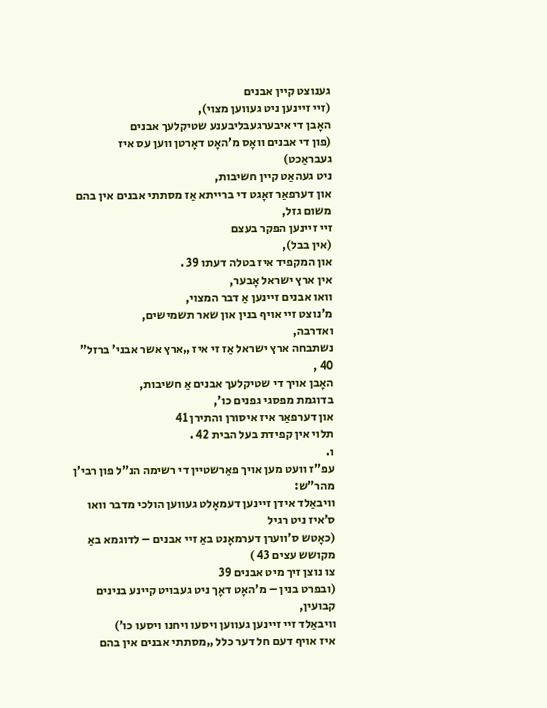גענוצט קיין אבנים
(זיי זיינען ניט געווען מצוי),
האָבן די איבערגעבליבענע שטיקלעך אבנים
(פון די אבנים וואָס מ’האָט דאָרטן ווען עס איז געבראַכט)
ניט געהאַט קיין חשיבות,
און דערפאַר זאָגט די ברייתא אַז מסתתי אבנים אין בהם משום גזל,
זיי זיינען הפקר בעצם
(אין בבל),
און המקפיד איז בטלה דעתו 39 .
אין ארץ ישראל אָבער,
וואו אבנים זיינען אַ דבר המצוי,
מ’נוצט זיי אויף בנין און שאר תשמישים,
ואדרבה,
נשתבחה ארץ ישראל אַז זי איז „ארץ אשר אבני’ ברזל” 40 ,
האָבן אויך די שטיקלעך אבנים אַ חשיבות,
בדוגמת מפסגי גפנים כו’,
און דערפאַר איז איסורן והתירן 41
תלוי אין קפידת בעל הבית 42 .
ו.
עפ”ז וועט מען אויך פאַרשטיין די רשימה הנ”ל פון רבי’ן מהר”ש:
וויבאַלד אידן זיינען דעמאָלט געווען הולכי מדבר וואו ס’איז ניט רגיל
(כאָטש ס’ווערן דערמאָנט באַ זיי אבנים – לדוגמא באַ מקושש עצים 43 )
צו נוצן זיך מיט אבנים 39
(ובפרט בנין – מ’האָט דאָך ניט געבויט קיינע בנינים קבועין,
וויבאַלד זיי זיינען געווען ויסעו ויחנו ויסעו כו’)
איז אויף דעם חל דער כלל „מסתתי אבנים אין בהם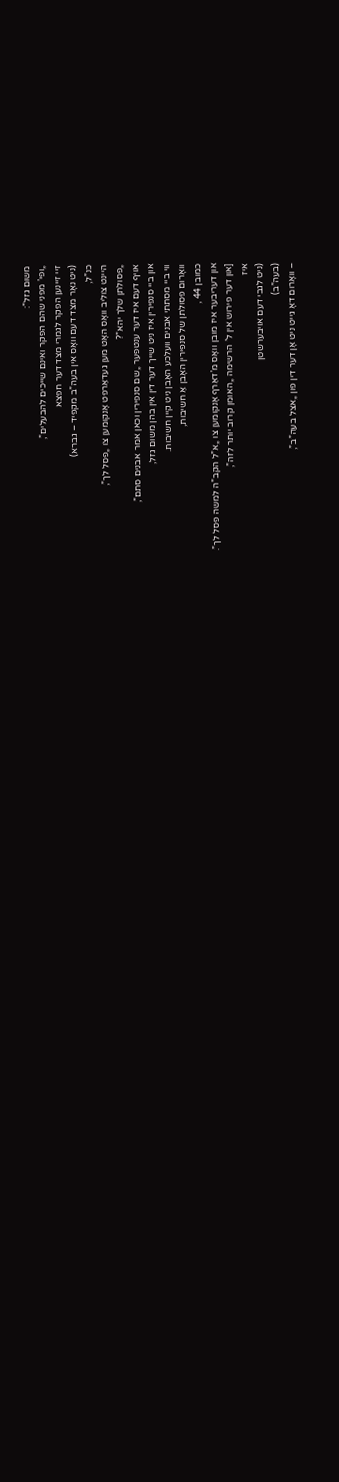משום גזל”:
„ופי’ מפני שהם הפקר ואינם שייכים להבעלים”,
זיי זיינען הפקר לגמרי מצד דער חפצא
(ניט נאָר מצד דעם וואָס אין בעה”ב מקפיד – גברא)
כנ”ל,
היינט צוליב וואָס האָט מען געדאַרפט אָנקומען צו „פסל לך”,
„פסולתן שלך יהא”?
אויף דעם איז דער ענטפער „שם סנפירין וכאן אמר אבנים סתם”,
און ביי סנפירין איז ניט שייך דער דין אין בהן משום גזל,
ווי ביי מסתתי אבנים וועלכע האָבן ניט קיין חשיבות.
וואָרום פסולתן של סנפירין האָבן אַ חשיבות,
כמובן 44 ,
און דעריבער איז מובן וואָס מ’דאַרף אָנקומען צו „א”ל הקב”ה למשה פסל לך”.
[און דער פירוש אין ל’ הרשימה „האומן קרוב יותר לזה”,
איז
(ניט לגבי דעם אויבערשטן
(בעה”ב)
– וואָרום דאָ גייט ניט אָן דער דין פון „אצל בעה”ב”,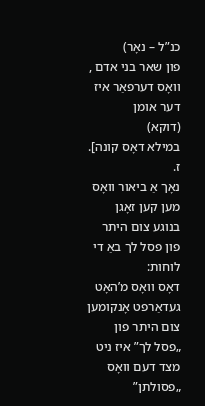כנ”ל – נאָר)
פון שאר בני אדם ,
וואָס דערפאַר איז דער אומן
(דוקא)
במילא דאָס קונה].
ז.
נאָך אַ ביאור וואָס מען קען זאָגן בנוגע צום היתר פון פסל לך באַ די לוחות:
דאָס וואָס מ’האָט געדאַרפט אָנקומען צום היתר פון „פסל לך” איז ניט מצד דעם וואָס „פסולתן”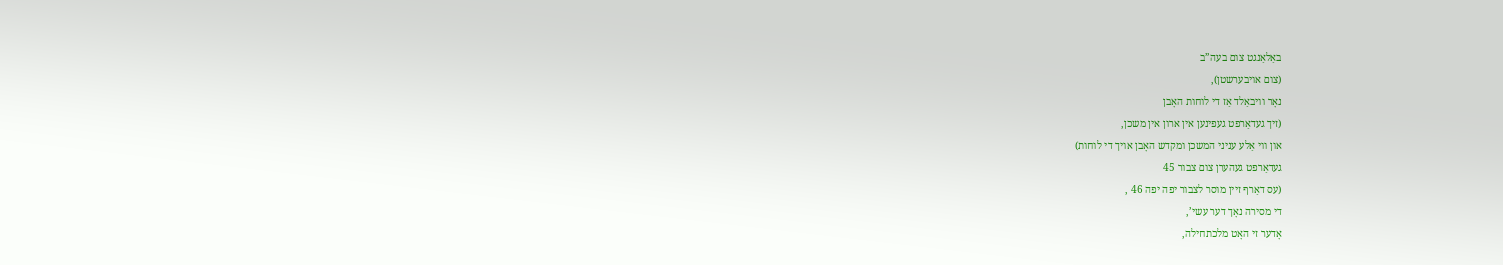באַלאַנגט צום בעה”ב
(צום אויבערשטן),
נאָר וויבאַלד אַז די לוחות האָבן
(זיך געדאַרפט געפינען אין ארון אין משכן,
און ווי אַלע עניני המשכן ומקדש האָבן אויך די לוחות)
געדאַרפט געהערן צום צבור 45
(עס דאַרף זיין מוסר לצבור יפה יפה 46 ,
די מסירה נאָך דער עשי’,
אָדער זי האָט מלכתחילה,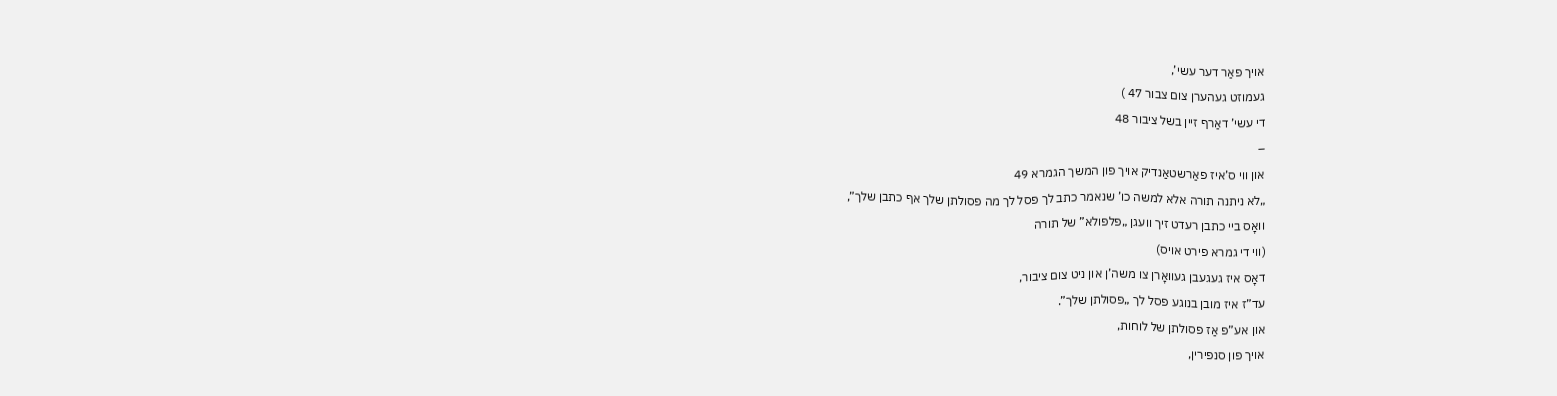אויך פאַר דער עשי’,
געמוזט געהערן צום צבור 47 )
די עשי’ דאַרף זיין בשל ציבור 48
–
און ווי ס’איז פאַרשטאַנדיק אויך פון המשך הגמרא 49
„לא ניתנה תורה אלא למשה כו’ שנאמר כתב לך פסל לך מה פסולתן שלך אף כתבן שלך”,
וואָס ביי כתבן רעדט זיך וועגן „פלפולא” של תורה
(ווי די גמרא פירט אויס)
דאָס איז געגעבן געוואָרן צו משה’ן און ניט צום ציבור,
עד”ז איז מובן בנוגע פסל לך „פסולתן שלך”.
און אע”פ אַז פסולתן של לוחות,
אויך פון סנפירין,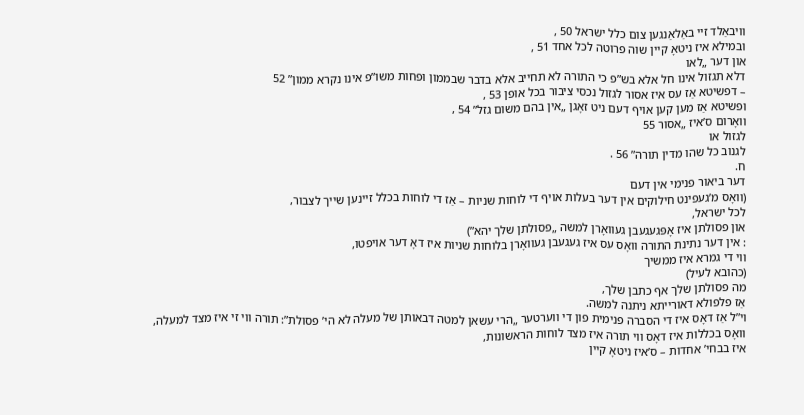וויבאַלד זיי באַלאַנגען צום כלל ישראל 50 ,
ובמילא איז ניטאָ קיין שוה פרוטה לכל אחד 51 ,
און דער „לאו
דלא תגזול אינו חל אלא בש”פ כי התורה לא תחייב אלא בדבר שבממון ופחות משו”פ אינו נקרא ממון” 52
– דפשיטא אַז עס איז אסור לגזול נכסי ציבור בכל אופן 53 ,
ופשיטא אַז מען קען אויף דעם ניט זאָגן „אין בהם משום גזל” 54 ,
וואָרום ס’איז „אסור 55
לגזול או
לגנוב כל שהו מדין תורה” 56 .
ח.
דער ביאור פנימי אין דעם
(וואָס מ’געפינט חילוקים אין דער בעלות אויף די לוחות שניות – אַז די לוחות בכלל זיינען שייך לצבור,
לכל ישראל,
און פסולתן איז אָפּגעגעבן געוואָרן למשה „פסולתן שלך יהא”)
: אין דער נתינת התורה וואָס עס איז געגעבן געוואָרן בלוחות שניות איז דאָ דער אויפטו,
ווי די גמרא איז ממשיך
(כהובא לעיל)
מה פסולתן שלך אף כתבן שלך,
אַז פלפולא דאורייתא ניתנה למשה.
וי”ל אַז דאָס איז די הסברה פנימית פון די ווערטער „הרי עשאן למטה דבאותן של מעלה לא הי’ פסולת”: תורה ווי זי איז מצד למעלה,
וואָס בכללות איז דאָס ווי תורה איז מצד לוחות הראשונות,
איז בבחי’ אחדות – ס’איז ניטאָ קיין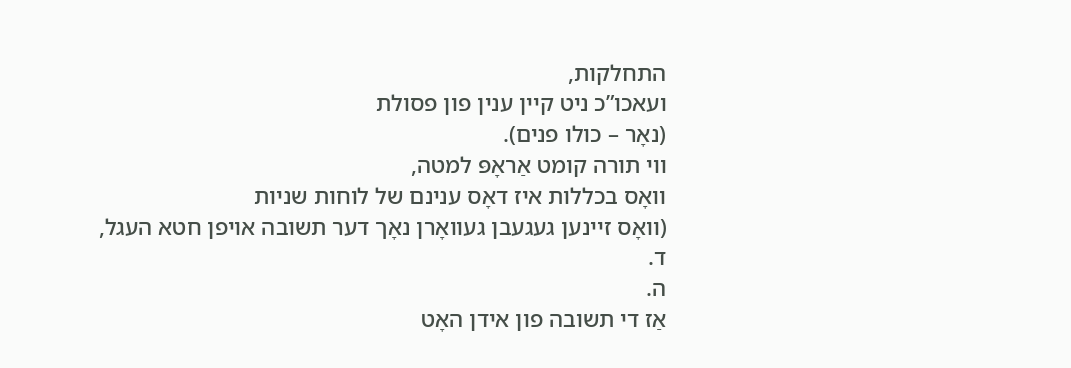התחלקות,
ועאכו”כ ניט קיין ענין פון פסולת
(נאָר – כולו פנים).
ווי תורה קומט אַראָפּ למטה,
וואָס בכללות איז דאָס ענינם של לוחות שניות
(וואָס זיינען געגעבן געוואָרן נאָך דער תשובה אויפן חטא העגל,
ד.
ה.
אַז די תשובה פון אידן האָט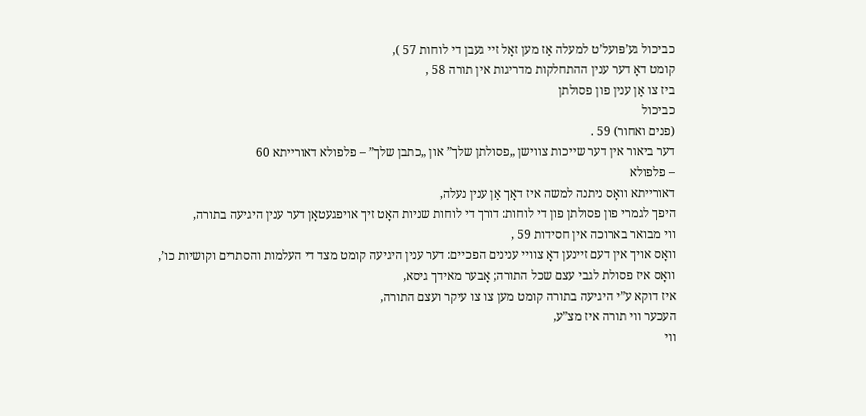כביכול גע’פּועל’ט למעלה אַז מען זאָל זיי געבן די לוחות 57 ),
קומט דאָ דער ענין ההתחלקות מדריגות אין תורה 58 ,
ביז צו אַן ענין פון פסולתן
כביכול
(פנים ואחור) 59 .
דער ביאור אין דער שייכות צווישן „פסולתן שלך” און „כתבן שלך” – פלפולא דאורייתא 60
– פלפולא
דאורייתא וואָס ניתנה למשה איז דאָך אַן ענין נעלה,
היפך לגמרי פון פסולתן פון די לוחות: דורך די לוחות שניות האָט זיך אויפגעטאָן דער ענין היגיעה בתורה,
ווי מבואר בארוכה אין חסידות 59 ,
וואָס אויך אין דעם זיינען דאָ צוויי ענינים הפכיים: דער ענין היגיעה קומט מצד די העלמות והסתרים וקושיות כו’,
וואָס איז פסולת לגבי עצם שכל התורה; אָבער מאידך גיסא,
איז דוקא ע”י היגיעה בתורה קומט מען צו צו עיקר ועצם התורה,
העכער ווי תורה איז מצ”ע,
ווי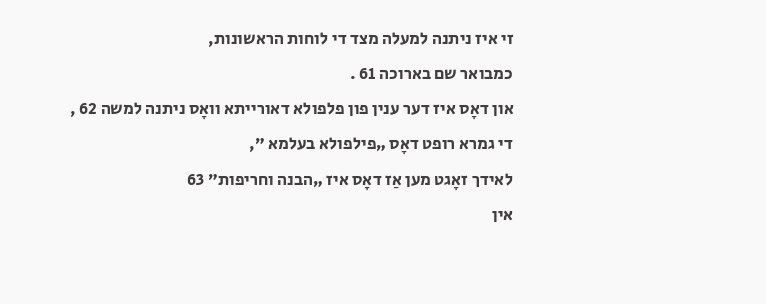זי איז ניתנה למעלה מצד די לוחות הראשונות,
כמבואר שם בארוכה 61 .
און דאָס איז דער ענין פון פלפולא דאורייתא וואָס ניתנה למשה 62 ,
די גמרא רופט דאָס „פילפולא בעלמא ”,
לאידך זאָגט מען אַז דאָס איז „הבנה וחריפות” 63
אין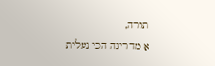תורה,
אַ מדריגה הכי נעלית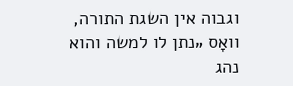וגבוה אין השגת התורה,
וואָס „נתן לו למשה והוא נהג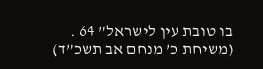בו טובת עין לישראל” 64 .
(משיחת כ’ מנחם אב תשכ”ד)